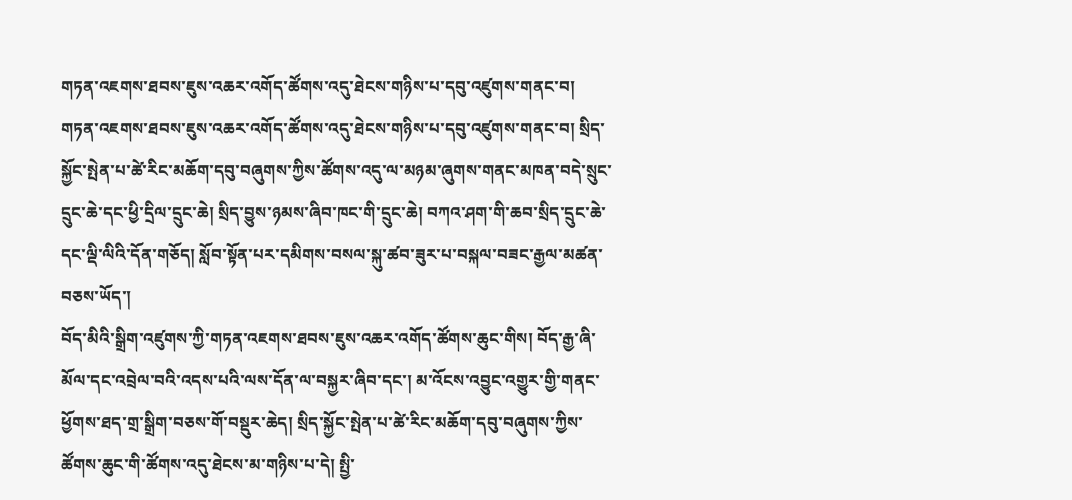གཏན་འཇགས་ཐབས་ཇུས་འཆར་འགོད་ཚོགས་འདུ་ཐེངས་གཉིས་པ་དབུ་འཛུགས་གནང་བ།
གཏན་འཇགས་ཐབས་ཇུས་འཆར་འགོད་ཚོགས་འདུ་ཐེངས་གཉིས་པ་དབུ་འཛུགས་གནང་བ། སྲིད་སྐྱོང་སྤེན་པ་ཚེ་རིང་མཆོག་དབུ་བཞུགས་ཀྱིས་ཚོགས་འདུ་ལ་མཉམ་ཞུགས་གནང་མཁན་བདེ་སྲུང་དྲུང་ཆེ་དང་ཕྱི་དྲིལ་དྲུང་ཆེ། སྲིད་བྱུས་ཉམས་ཞིབ་ཁང་གི་དྲུང་ཆེ། བཀའ་ཤག་གི་ཆབ་སྲིད་དྲུང་ཆེ་དང་ལྡི་ལིའི་དོན་གཅོད། སློབ་སྟོན་པར་དམིགས་བསལ་སྐུ་ཚབ་ཟུར་པ་བསྐལ་བཟང་རྒྱལ་མཚན་བཅས་ཡོད་།
བོད་མིའི་སྒྲིག་འཛུགས་ཀྱི་གཏན་འཇགས་ཐབས་ཇུས་འཆར་འགོད་ཚོགས་ཆུང་གིས། བོད་རྒྱ་ཞི་མོལ་དང་འབྲེལ་བའི་འདས་པའི་ལས་དོན་ལ་བསྐྱར་ཞིབ་དང་། མ་འོངས་འབྱུང་འགྱུར་གྱི་གནང་ཕྱོགས་ཐད་གྲ་སྒྲིག་བཅས་གོ་བསྡུར་ཆེད། སྲིད་སྐྱོང་སྤེན་པ་ཚེ་རིང་མཆོག་དབུ་བཞུགས་ཀྱིས་ཚོགས་ཆུང་གི་ཚོགས་འདུ་ཐེངས་མ་གཉིས་པ་དེ། སྤྱི་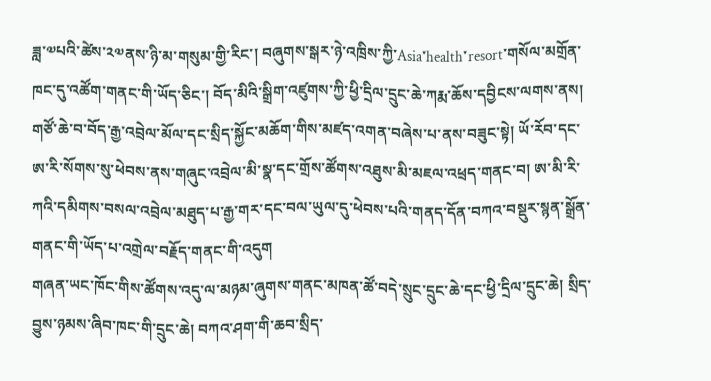ཟླ་༧པའི་ཚེས་༢༧ནས་ཉི་མ་གསུམ་གྱི་རིང་། བཞུགས་སྒར་ཉེ་འཁྲིས་ཀྱི་Asia་health་resort་གསོལ་མགྲོན་ཁང་དུ་འཚོག་གནང་གི་ཡོད་ཅིང་། བོད་མིའི་སྒྲིག་འཛུགས་ཀྱི་ཕྱི་དྲིལ་དྲུང་ཆེ་ཀརྨ་ཆོས་དབྱིངས་ལགས་ནས། གཙོ་ཆེ་བ་བོད་རྒྱ་འབྲེལ་མོལ་དང་སྲིད་སྐྱོང་མཆོག་གིས་མཛད་འགན་བཞེས་པ་ནས་བཟུང་སྟེ། ཡོ་རོབ་དང་ཨ་རི་སོགས་སུ་ཕེབས་ནས་གཞུང་འབྲེལ་མི་སྣ་དང་གྲོས་ཚོགས་འཐུས་མི་མཇལ་འཕྲད་གནང་བ། ཨ་མི་རི་ཀའི་དམིགས་བསལ་འབྲེལ་མཐུད་པ་རྒྱ་གར་དང་བལ་ཡུལ་དུ་ཕེབས་པའི་གནད་དོན་བཀའ་བསྡུར་སྙན་སྒྲོན་གནང་གི་ཡོད་པ་འགྲེལ་བརྗོད་གནང་གི་འདུག
གཞན་ཡང་ཁོང་གིས་ཚོགས་འདུ་ལ་མཉམ་ཞུགས་གནང་མཁན་ཚོ་བདེ་སྲུང་དྲུང་ཆེ་དང་ཕྱི་དྲིལ་དྲུང་ཆེ། སྲིད་བྱུས་ཉམས་ཞིབ་ཁང་གི་དྲུང་ཆེ། བཀའ་ཤག་གི་ཆབ་སྲིད་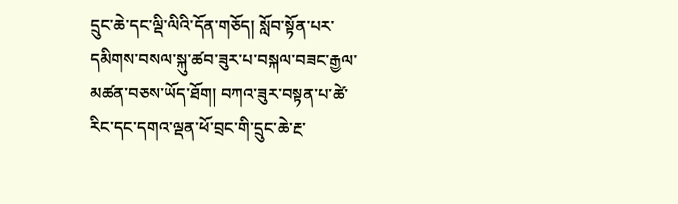དྲུང་ཆེ་དང་ལྡི་ལིའི་དོན་གཅོད། སློབ་སྟོན་པར་དམིགས་བསལ་སྐུ་ཚབ་ཟུར་པ་བསྐལ་བཟང་རྒྱལ་མཚན་བཅས་ཡོད་ཐོག། བཀའ་ཟུར་བསྟན་པ་ཚེ་རིང་དང་དགའ་ལྡན་ཕོ་བྲང་གི་དྲུང་ཆེ་རྔ་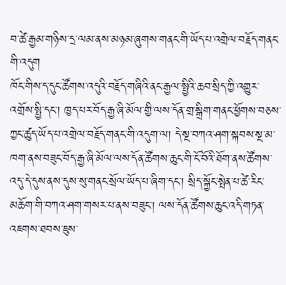བ་ཚེ་རྒྱམ་གཉིས་དྲ་ལམ་ནས་མཉམ་ཞུགས་གནང་གི་ཡོད་པ་འགྲེལ་བརྗོད་གནང་གི་འདུག
ཁོང་གིས་ད་དུང་ཚོགས་འདུའི་བརྗོད་གཞིའི་ནང་རྒྱལ་སྤྱིའི་ཆབ་སྲིད་ཀྱི་འགྱུར་འགྲོས་སྤྱི་དང་། ཁྱད་པར་བོད་རྒྱ་ཞི་མོལ་གྱི་ལས་དོན་གྲ་སྒྲིག་གནང་ཕྱོགས་བཅས་ཀྱང་ཚུད་ཡོད་པ་འགྲེལ་བརྗོད་གནང་གི་འདུག་ལ། དེ་སྔ་བཀའ་ཤག་སྐབས་སྔ་མ་ཁག་ནས་བཟུང་བོད་རྒྱ་ཞི་མོལ་ལས་དོན་ཚོགས་ཆུང་གི་ངོ་བོའི་ཐོག་ནས་ཚོགས་འདུ་དེ་དུས་ནས་དུས་སུ་གནང་སྲོལ་ཡོད་པ་ཞིག་དང་། སྲིད་སྐྱོང་སྤེན་པ་ཚེ་རིང་མཆོག་གི་བཀའ་ཤག་གསར་པ་ནས་བཟུང་། ལས་དོན་ཚོགས་ཆུང་འདི་གཏན་འཇགས་ཐབས་ཇུས་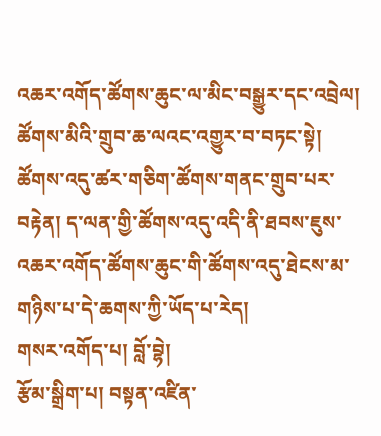འཆར་འགོད་ཚོགས་ཆུང་ལ་མིང་བསྒྱུར་དང་འབྲེལ། ཚོགས་མིའི་གྲུབ་ཆ་ལའང་འགྱུར་བ་བཏང་སྟེ། ཚོགས་འདུ་ཚར་གཅིག་ཚོགས་གནང་གྲུབ་པར་བརྟེན། ད་ལན་གྱི་ཚོགས་འདུ་འདི་ནི་ཐབས་ཇུས་འཆར་འགོད་ཚོགས་ཆུང་གི་ཚོགས་འདུ་ཐེངས་མ་གཉིས་པ་དེ་ཆགས་ཀྱི་ཡོད་པ་རེད།
གསར་འགོད་པ། བློ་བྷེ།
རྩོམ་སྒྲིག་པ། བསྟན་འཛིན་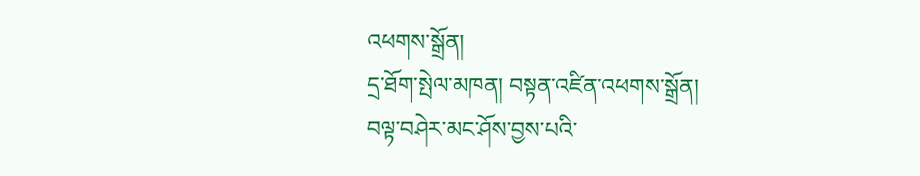འཕགས་སྒྲོན།
དྲ་ཐོག་སྤེལ་མཁན། བསྟན་འཛིན་འཕགས་སྒྲོན།
བལྟ་བཤེར་མང་ཤོས་བྱས་པའི་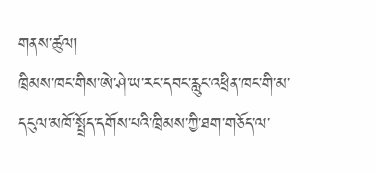གནས་ཚུལ།
ཁྲིམས་ཁང་གིས་ཨེ་ཤེ་ཡ་རང་དབང་རླུང་འཕྲིན་ཁང་གི་མ་དངུལ་མཁོ་སྤྲོད་དགོས་པའི་ཁྲིམས་ཀྱི་ཐག་གཅོད་ལ་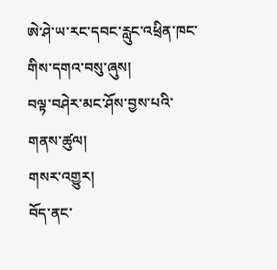ཨེ་ཤེ་ཡ་རང་དབང་རླུང་འཕྲིན་ཁང་གིས་དགའ་བསུ་ཞུས།
བལྟ་བཤེར་མང་ཤོས་བྱས་པའི་གནས་ཚུལ།
གསར་འགྱུར།
བོད་ནང་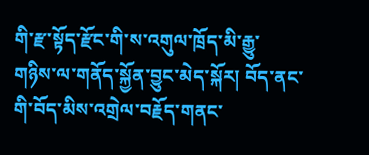གི་རྫ་སྟོད་རྫོང་གི་ས་འགུལ་ཁྲོད་མི་རྒྱུ་གཉིས་ལ་གནོད་སྐྱོན་བྱུང་མེད་སྐོར། བོད་ནང་གི་བོད་མིས་འགྲེལ་བརྗོད་གནང་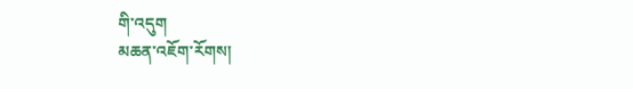གི་འདུག
མཆན་འཇོག་རོགས།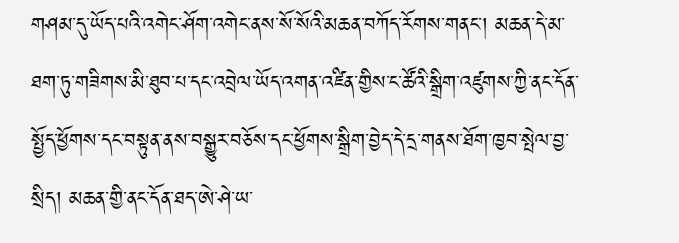གཤམ་དུ་ཡོད་པའི་འགེང་ཤོག་འགེང་ནས་སོ་སོའི་མཆན་བཀོད་རོགས་གནང་། མཆན་དེ་མ་ཐག་ཏུ་གཟིགས་མི་ཐུབ་པ་དང་འབྲེལ་ཡོད་འགན་འཛིན་གྱིས་ང་ཚོའི་སྒྲིག་འཛུགས་ཀྱི་ནང་དོན་སྤྱོད་ཕྱོགས་དང་བསྟུན་ནས་བསྒྱུར་བཅོས་དང་ཕྱོགས་སྒྲིག་བྱེད་དེ་དྲ་གནས་ཐོག་ཁྱབ་སྤེལ་བྱ་སྲིད། མཆན་གྱི་ནང་དོན་ཐད་ཨེ་ཤེ་ཡ་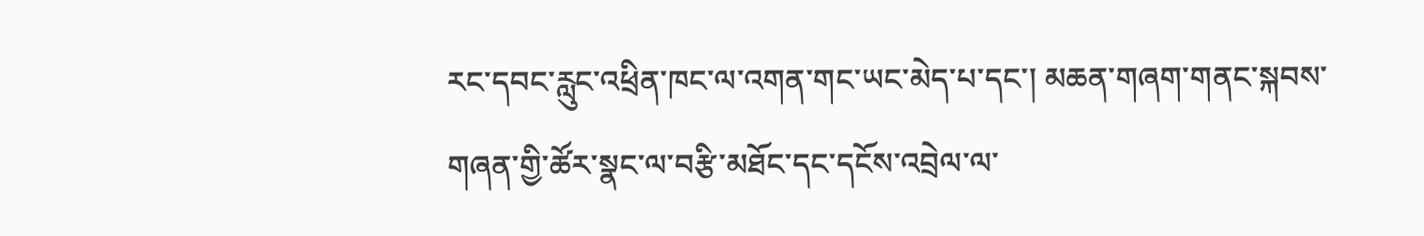རང་དབང་རླུང་འཕྲིན་ཁང་ལ་འགན་གང་ཡང་མེད་པ་དང་། མཆན་གཞག་གནང་སྐབས་གཞན་གྱི་ཚོར་སྣང་ལ་བརྩི་མཐོང་དང་དངོས་འབྲེལ་ལ་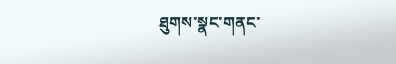ཐུགས་སྣང་གནང་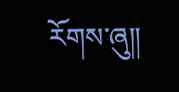རོགས་ཞུ༎